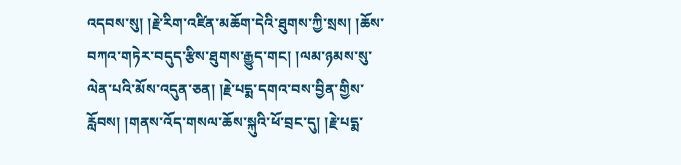འདབས་སུ། །རྗེ་རིག་འཛིན་མཆོག་དེའི་ཐུགས་ཀྱི་སྲས། །ཆོས་བཀའ་གཏེར་བདུད་རྩིས་ཐུགས་རྒྱུད་གང། །ལམ་ཉམས་སུ་ལེན་པའི་མོས་འདུན་ཅན། །རྗེ་པདྨ་དགའ་བས་བྱིན་གྱིས་རློབས། །གནས་འོད་གསལ་ཆོས་སྐུའི་ཕོ་བྲང་དུ། །རྗེ་པདྨ་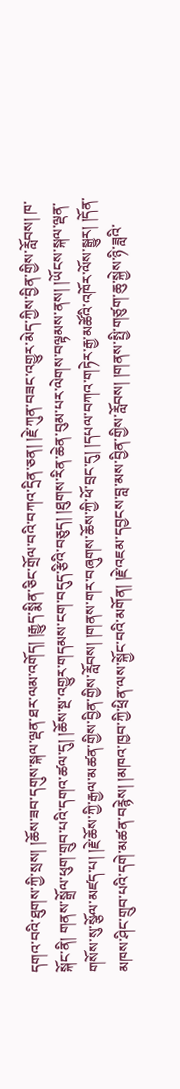དགའ་བའི་ཐུགས་ཀྱི་སྲས། །ཆོས་ཟབ་དགུས་སྐལ་ལྡན་ཐར་ལམ་འགོད། །རྒྱུད་སྨིན་ཅིང་གྲོལ་བའི་བཀའ་དྲིན་ཅན། །རྗེ་ཀུན་བཟང་འགྱུར་མེད་ཀྱིས་བྱིན་གྱིས་རློབས། ཁ་སྐོང་ནི། གནས་སྒྲོལ་ཕུག་གྲུབ་པའི་དགའ་ཚལ་དུ། །ཆོས་སྔ་འགྱུར་གདམས་ངག་བདུད་རྩིའི་བཅུད། །ཐུགས་རིན་ཆེན་བུམ་པར་ལེགས་བལྟམས་ནས། །ཡོངས་སྐལ་ལྡན་གསོས་སུ་སྩོལ་མཛད་པ། །རྗེ་ཆོས་ཀྱི་རྒྱལ་མཚན་གྱིས་བྱིན་གྱིས་རློབས། །གནས་གར་བཞུགས་ཆོས་ཀྱི་ཕོ་བྲང་དུ། །དཔལ་བཀའ་གཏེར་རྒྱ་མཚོའི་འཁོར་ལོས་སྒྱུར། །དོན་མཁས་ཤིང་གྲུབ་པའི་དགེ་མཚན་བརྙེས། །མཁའ་ཁྱབ་ཀྱི་ཕྲིན་ལས་སྐྱོང་བའི་མགོན། །རྗེ་འཇམ་དབྱངས་བླ་མས་བྱིན་གྱིས་རློབས། །གནས་སྤྱི་གཙུག་ཆུ་སྐྱེས་ཉི་ཟླའི་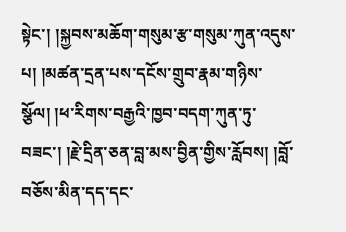སྟེང་། །སྐྱབས་མཆོག་གསུམ་རྩ་གསུམ་ཀུན་འདུས་པ། །མཚན་དྲན་པས་དངོས་གྲུབ་རྣམ་གཉིས་སྩོལ། །ཕ་རིགས་བརྒྱའི་ཁྱབ་བདག་ཀུན་ཏུ་བཟང་། །རྗེ་དྲིན་ཅན་བླ་མས་བྱིན་གྱིས་རློབས། །བློ་བཅོས་མིན་དད་དང་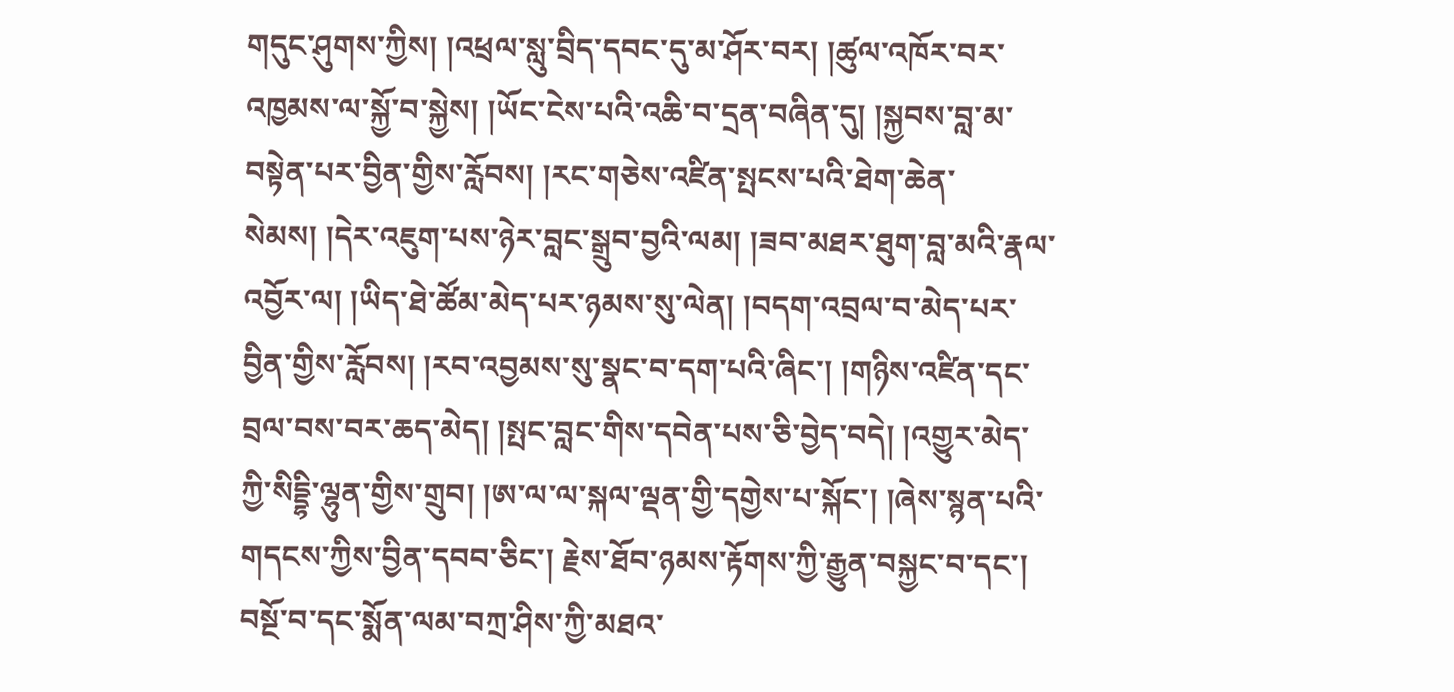གདུང་ཤུགས་ཀྱིས། །འཕྲལ་སླུ་བྲིད་དབང་དུ་མ་ཤོར་བར། །ཚུལ་འཁོར་བར་འཁྱམས་ལ་སྐྱོ་བ་སྐྱེས། །ཡོང་ངེས་པའི་འཆི་བ་དྲན་བཞིན་དུ། །སྐྱབས་བླ་མ་བསྟེན་པར་བྱིན་གྱིས་རློབས། །རང་གཅེས་འཛིན་སྤངས་པའི་ཐེག་ཆེན་སེམས། །དེར་འཇུག་པས་ཉེར་བླང་སྒྲུབ་བྱའི་ལམ། །ཟབ་མཐར་ཐུག་བླ་མའི་རྣལ་འབྱོར་ལ། །ཡིད་ཐེ་ཚོམ་མེད་པར་ཉམས་སུ་ལེན། །བདག་འབྲལ་བ་མེད་པར་བྱིན་གྱིས་རློབས། །རབ་འབྱམས་སུ་སྣང་བ་དག་པའི་ཞིང་། །གཉིས་འཛིན་དང་བྲལ་བས་བར་ཆད་མེད། །སྤང་བླང་གིས་དབེན་པས་ཅི་བྱེད་བདེ། །འགྱུར་མེད་ཀྱི་སིདྡྷི་ལྷུན་གྱིས་གྲུབ། །ཨ་ལ་ལ་སྐལ་ལྡན་གྱི་དགྱེས་པ་སྐོང་། །ཞེས་སྙན་པའི་གདངས་ཀྱིས་བྱིན་དབབ་ཅིང་། རྗེས་ཐོབ་ཉམས་རྟོགས་ཀྱི་རྒྱུན་བསྐྱང་བ་དང་། བསྔོ་བ་དང་སྨོན་ལམ་བཀྲ་ཤིས་ཀྱི་མཐའ་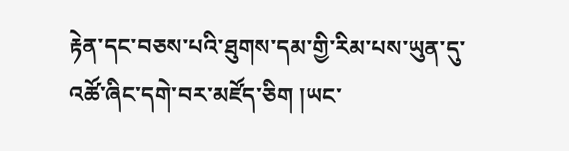རྟེན་དང་བཅས་པའི་ཐུགས་དམ་གྱི་རིམ་པས་ཡུན་དུ་འཚོ་ཞིང་དགེ་བར་མཛོད་ཅིག །ཡང་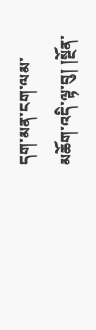དག་མན་ངག་ལམ་མཆོག་འདི་ལྟ་བུ། །སྔོན་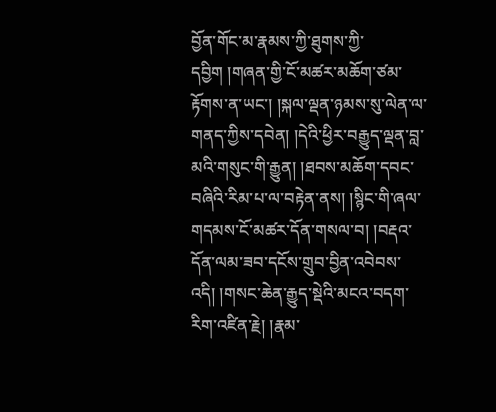བྱོན་གོང་མ་རྣམས་ཀྱི་ཐུགས་ཀྱི་དབྱིག །གཞན་གྱི་ངོ་མཚར་མཆོག་ཙམ་རྟོགས་ན་ཡང་། །སྐལ་ལྡན་ཉམས་སུ་ལེན་ལ་གནད་ཀྱིས་དབེན། །དེའི་ཕྱིར་བརྒྱུད་ལྡན་བླ་མའི་གསུང་གི་རྒྱུན། །ཐབས་མཆོག་དབང་བཞིའི་རིམ་པ་ལ་བརྟེན་ནས། །སྙིང་གི་ཞལ་གདམས་ངོ་མཚར་དོན་གསལ་བ། །བརྡའ་དོན་ལམ་ཟབ་དངོས་གྲུབ་བྱིན་འབེབས་འདི། །གསང་ཆེན་རྒྱུད་སྡེའི་མངའ་བདག་རིག་འཛིན་རྗེ། །རྣམ་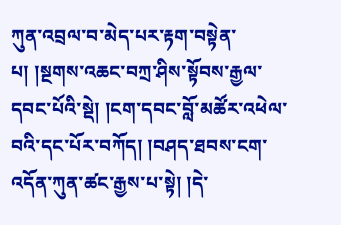ཀུན་འབྲལ་བ་མེད་པར་རྟག་བསྟེན་པ། །སྔགས་འཆང་བཀྲ་ཤིས་སྟོབས་རྒྱལ་དབང་པོའི་སྡེ། །ངག་དབང་བློ་མཚོར་འཕེལ་བའི་དང་པོར་བཀོད། །བཤད་ཐབས་ངག་འདོན་ཀུན་ཚང་རྒྱས་པ་སྟེ། །དེ་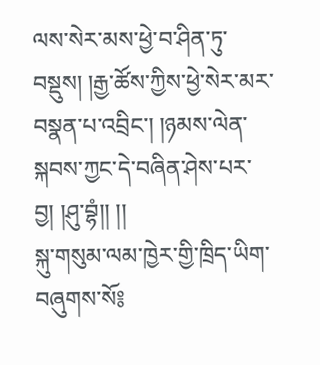ལས་སེར་མས་ཕྱེ་བ་ཤིན་ཏུ་བསྡུས། །རྒྱ་ཚོས་ཀྱིས་ཕྱེ་སེར་མར་བསྣན་པ་འབྲིང་། །ཉམས་ལེན་སྐབས་ཀྱང་དེ་བཞིན་ཤེས་པར་བྱ། །ཤུ་བྷཾ།། །།
སྐུ་གསུམ་ལམ་ཁྱེར་གྱི་ཁྲིད་ཡིག་བཞུགས་སོ༔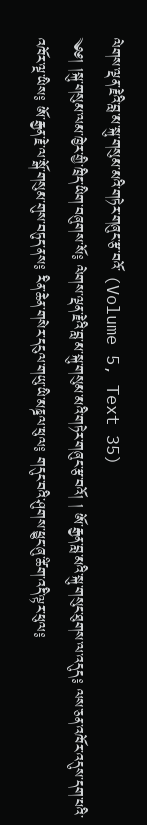ལེགས་ལྡན་རྗེའི་བླ་མ་སྐུ་གསུམ་མའི་གཏེར་གཞུང་རྩ་བའོ་ (Volume 5, Text 35)
༄༅། །སྐུ་གསུམ་ལམ་ཁྱེར་གྱི་ཁྲིད་ཡིག་བཞུགས་སོ༔ ལེགས་ལྡན་རྗེའི་བླ་མ་སྐུ་གསུམ་མའི་གཏེར་གཞུང་རྩ་བའོ། ། ཨོ་རྒྱན་བླ་མའི་སྐུ་གསུང་ཐུགས་ལ་འདུད༔ ལས་ཅན་འཁོར་འདུས་དག་པའི་འཁོར་ལྔ་ཡིས༔ ཨོ་རྒྱན་རྗེ་ལ་སྒོ་གསུམ་གུས་བཏུད་ནས༔ རིན་ཆེན་གསེར་དངུལ་གཡུ་ཡི་མཎྜལ་ཕུལ༔ གདུང་བའི་ཤུགས་ཕྱུང་ཞུ་ཚིག་འདི་ལྟར་ཕུལ༔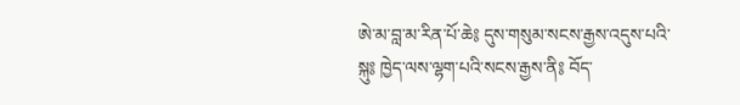ཨེ་མ་བླ་མ་རིན་པོ་ཆེ༔ དུས་གསུམ་སངས་རྒྱས་འདུས་པའི་སྐུ༔ ཁྱེད་ལས་ལྷག་པའི་སངས་རྒྱས་ནི༔ བོད་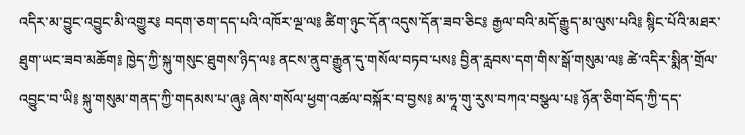འདིར་མ་བྱུང་འབྱུང་མི་འགྱུར༔ བདག་ཅག་དད་པའི་འཁོར་ལྔ་ལ༔ ཚིག་ཉུང་དོན་འདུས་དོན་ཟབ་ཅིང༔ རྒྱལ་བའི་མདོ་རྒྱུད་མ་ལུས་པའི༔ སྙིང་པོའི་མཐར་ཐུག་ཡང་ཟབ་མཆོག༔ ཁྱེད་ཀྱི་སྐུ་གསུང་ཐུགས་ཉིད་ལ༔ ནངས་ནུབ་རྒྱུན་དུ་གསོལ་བཏབ་པས༔ བྱིན་རླབས་དག་གིས་སྒོ་གསུམ་ལ༔ ཚེ་འདིར་སྨིན་གྲོལ་འབྱུང་བ་ཡི༔ སྐུ་གསུམ་གནད་ཀྱི་གདམས་པ་ཞུ༔ ཞེས་གསོལ་ཕྱག་འཚལ་བསྐོར་བ་བྱས༔ མ་ཧཱ་གུ་རུས་བཀའ་བསྩལ་པ༔ ཉོན་ཅིག་བོད་ཀྱི་དད་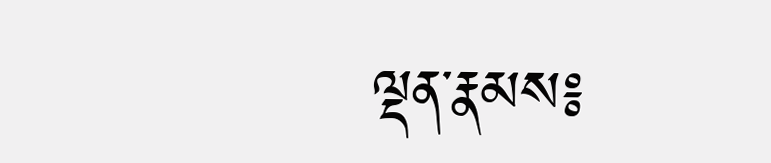ལྡན་རྣམས༔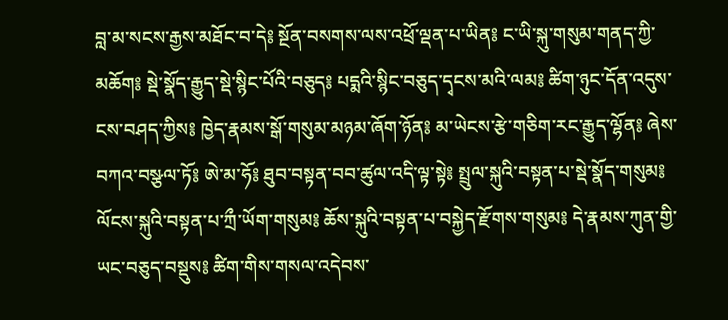བླ་མ་སངས་རྒྱས་མཐོང་བ་དེ༔ སྔོན་བསགས་ལས་འཕྲོ་ལྡན་པ་ཡིན༔ ང་ཡི་སྐུ་གསུམ་གནད་ཀྱི་མཆོག༔ སྡེ་སྣོད་རྒྱུད་སྡེ་སྙིང་པོའི་བཅུད༔ པདྨའི་སྙིང་བཅུད་དྭངས་མའི་ལམ༔ ཚིག་ཉུང་དོན་འདུས་ངས་བཤད་ཀྱིས༔ ཁྱེད་རྣམས་སྒོ་གསུམ་མཉམ་ཞོག་ཉོན༔ མ་ཡེངས་རྩེ་གཅིག་རང་རྒྱུད་ལྷོན༔ ཞེས་བཀའ་བསྩལ་ཏོ༔ ཨེ་མ་ཧོ༔ ཐུབ་བསྟན་བབ་ཚུལ་འདི་ལྟ་སྟེ༔ སྤྲུལ་སྐུའི་བསྟན་པ་སྡེ་སྣོད་གསུམ༔ ལོངས་སྐུའི་བསྟན་པ་ཀྲྀ་ཡོག་གསུམ༔ ཆོས་སྐུའི་བསྟན་པ་བསྐྱེད་རྫོགས་གསུམ༔ དེ་རྣམས་ཀུན་གྱི་ཡང་བཅུད་བསྡུས༔ ཚིག་གིས་གསལ་འདེབས་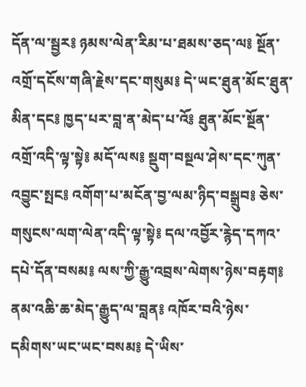དོན་ལ་སྦྱར༔ ཉམས་ལེན་རིམ་པ་ཐམས་ཅད་ལ༔ སྔོན་འགྲོ་དངོས་གཞི་རྗེས་དང་གསུམ༔ དེ་ཡང་ཐུན་མོང་ཐུན་མིན་དང༔ ཁྱད་པར་བླ་ན་མེད་པ་འོ༔ ཐུན་མོང་སྔོན་འགྲོ་འདི་ལྟ་སྟེ༔ མདོ་ལས༔ སྡུག་བསྔལ་ཤེས་དང་ཀུན་འབྱུང་སྤང༔ འགོག་པ་མངོན་བྱ་ལམ་ཉིད་བསྒྲུབ༔ ཅེས་གསུངས་ལག་ལེན་འདི་ལྟ་སྟེ༔ དལ་འབྱོར་རྙེད་དཀའ་དཔེ་དོན་བསམ༔ ལས་ཀྱི་རྒྱུ་འབྲས་ལེགས་ཉེས་བརྟག༔ ནམ་འཆི་ཆ་མེད་རྒྱུད་ལ་བླན༔ འཁོར་བའི་ཉེས་དམིགས་ཡང་ཡང་བསམ༔ དེ་ཡིས་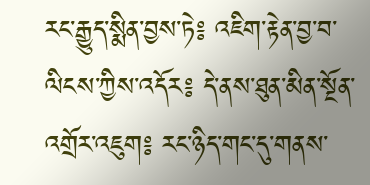རང་རྒྱུད་སྨིན་བྱས་ཏེ༔ འཇིག་རྟེན་བྱ་བ་ལིངས་ཀྱིས་འདོར༔ དེ་ནས་ཐུན་མིན་སྔོན་འགྲོར་འཇུག༔ རང་ཉིད་གང་དུ་གནས་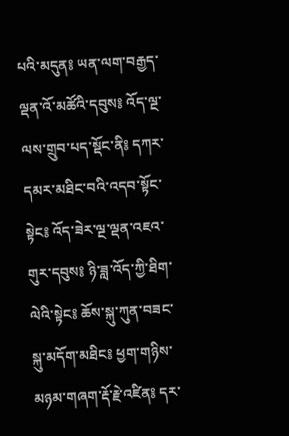པའི་མདུན༔ ཡན་ལག་བརྒྱད་ལྡན་འོ་མཚོའི་དབུས༔ འོད་ལྔ་ལས་གྲུབ་པད་སྡོང་ནི༔ དཀར་དམར་མཐིང་བའི་འདབ་སྟོང་སྟེང༔ འོད་ཟེར་ལྔ་ལྡན་འཇའ་གུར་དབུས༔ ཉི་ཟླ་འོད་ཀྱི་ཐིག་ལེའི་སྟེང༔ ཆོས་སྐུ་ཀུན་བཟང་སྐུ་མདོག་མཐིང༔ ཕྱག་གཉིས་མཉམ་གཞག་རྡོ་རྗེ་འཛིན༔ དར་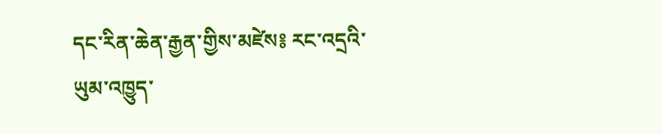དང་རིན་ཆེན་རྒྱན་གྱིས་མཛེས༔ རང་འདྲའི་ཡུམ་འཁྱུད་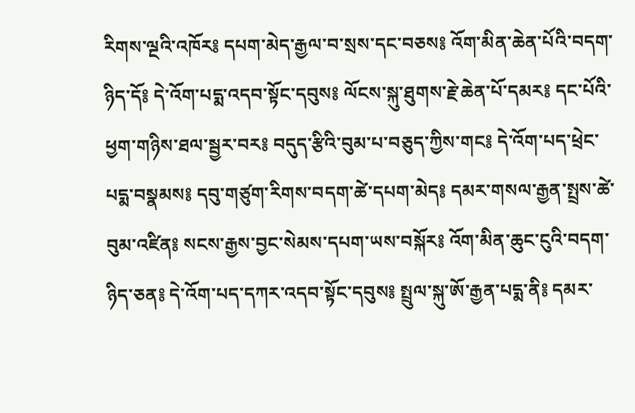རིགས་ལྔའི་འཁོར༔ དཔག་མེད་རྒྱལ་བ་སྲས་དང་བཅས༔ འོག་མིན་ཆེན་པོའི་བདག་ཉིད་དོ༔ དེ་འོག་པདྨ་འདབ་སྟོང་དབུས༔ ལོངས་སྐུ་ཐུགས་རྗེ་ཆེན་པོ་དམར༔ དང་པོའི་ཕྱག་གཉིས་ཐལ་སྦྱར་བར༔ བདུད་རྩིའི་བུམ་པ་བཅུད་ཀྱིས་གང༔ དེ་འོག་པད་ཕྲེང་པདྨ་བསྣམས༔ དབུ་གཙུག་རིགས་བདག་ཚེ་དཔག་མེད༔ དམར་གསལ་རྒྱན་སྤྲས་ཚེ་བུམ་འཛིན༔ སངས་རྒྱས་བྱང་སེམས་དཔག་ཡས་བསྐོར༔ འོག་མིན་ཆུང་ངུའི་བདག་ཉིད་ཅན༔ དེ་འོག་པད་དཀར་འདབ་སྟོང་དབུས༔ སྤྲུལ་སྐུ་ཨོ་རྒྱན་པདྨ་ནི༔ དམར་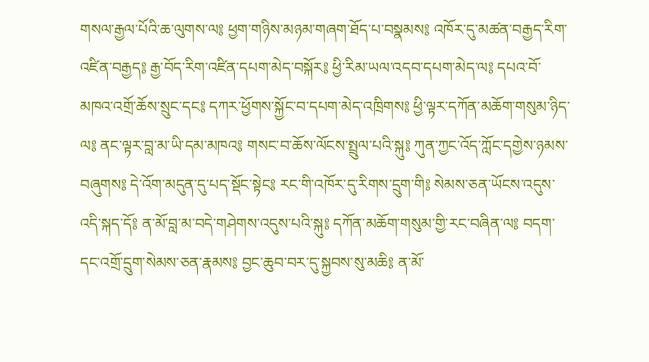གསལ་རྒྱལ་པོའི་ཆ་ལུགས་ལ༔ ཕྱག་གཉིས་མཉམ་གཞག་ཐོད་པ་བསྣམས༔ འཁོར་དུ་མཚན་བརྒྱད་རིག་འཛིན་བརྒྱད༔ རྒྱ་བོད་རིག་འཛིན་དཔག་མེད་བསྐོར༔ ཕྱི་རིམ་ཡལ་འདབ་དཔག་མེད་ལ༔ དཔའ་བོ་མཁའ་འགྲོ་ཆོས་སྲུང་དང༔ དཀར་ཕྱོགས་སྐྱོང་བ་དཔག་མེད་འཁྲིགས༔ ཕྱི་ལྟར་དཀོན་མཆོག་གསུམ་ཉིད་ལ༔ ནང་ལྟར་བླ་མ་ཡི་དམ་མཁའ༔ གསང་བ་ཆོས་ལོངས་སྤྲུལ་པའི་སྐུ༔ ཀུན་ཀྱང་འོད་ཀློང་དགྱེས་ཉམས་བཞུགས༔ དེ་འོག་མདུན་དུ་པད་སྡོང་སྟེང༔ རང་གི་འཁོར་དུ་རིགས་དྲུག་གི༔ སེམས་ཅན་ཡོངས་འདུས་འདི་སྐད་དོ༔ ན་མོ་བླ་མ་བདེ་གཤེགས་འདུས་པའི་སྐུ༔ དཀོན་མཆོག་གསུམ་གྱི་རང་བཞིན་ལ༔ བདག་དང་འགྲོ་དྲུག་སེམས་ཅན་རྣམས༔ བྱང་ཆུབ་བར་དུ་སྐྱབས་སུ་མཆི༔ ན་མོ་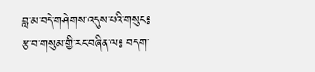བླ་མ་བདེ་གཤེགས་འདུས་པའི་གསུང༔ རྩ་བ་གསུམ་གྱི་རང་བཞིན་ལ༔ བདག་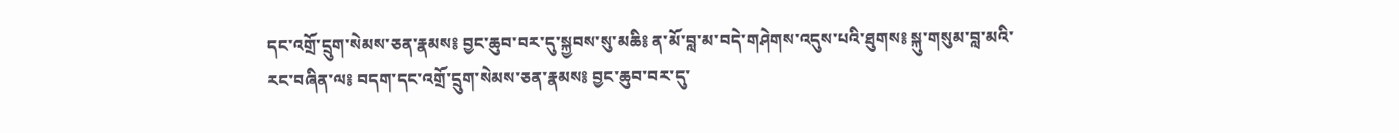དང་འགྲོ་དྲུག་སེམས་ཅན་རྣམས༔ བྱང་ཆུབ་བར་དུ་སྐྱབས་སུ་མཆི༔ ན་མོ་བླ་མ་བདེ་གཤེགས་འདུས་པའི་ཐུགས༔ སྐུ་གསུམ་བླ་མའི་རང་བཞིན་ལ༔ བདག་དང་འགྲོ་དྲུག་སེམས་ཅན་རྣམས༔ བྱང་ཆུབ་བར་དུ་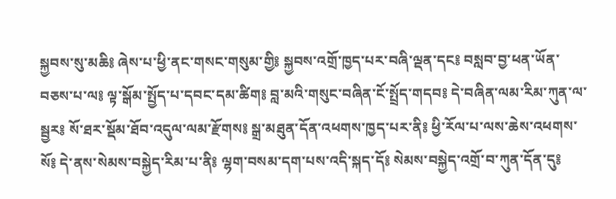སྐྱབས་སུ་མཆི༔ ཞེས་པ་ཕྱི་ནང་གསང་གསུམ་གྱི༔ སྐྱབས་འགྲོ་ཁྱད་པར་བཞི་ལྡན་དང༔ བསླབ་བྱ་ཕན་ཡོན་བཅས་པ་ལ༔ ལྟ་སྒོམ་སྤྱོད་པ་དབང་དམ་ཚིག༔ བླ་མའི་གསུང་བཞིན་ངོ་སྤྲོད་གདབ༔ དེ་བཞིན་ལམ་རིམ་ཀུན་ལ་སྦྱར༔ སོ་ཐར་སྡོམ་ཐོབ་འདུལ་ལམ་རྫོགས༔ སྒྲ་མཐུན་དོན་འཕགས་ཁྱད་པར་ནི༔ ཕྱི་རོལ་པ་ལས་ཆེས་འཕགས་སོ༔ དེ་ནས་སེམས་བསྐྱེད་རིམ་པ་ནི༔ ལྷག་བསམ་དག་པས་འདི་སྐད་དོ༔ སེམས་བསྐྱེད་འགྲོ་བ་ཀུན་དོན་དུ༔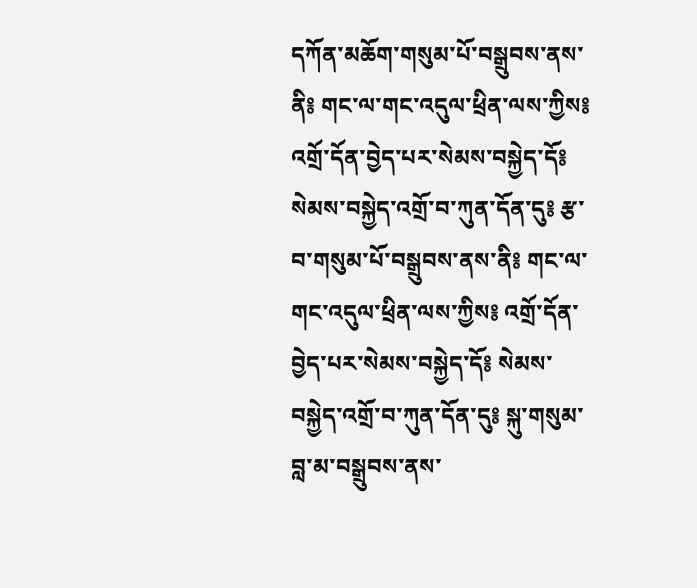དཀོན་མཆོག་གསུམ་པོ་བསྒྲུབས་ནས་ནི༔ གང་ལ་གང་འདུལ་ཕྲིན་ལས་ཀྱིས༔ འགྲོ་དོན་བྱེད་པར་སེམས་བསྐྱེད་དོ༔ སེམས་བསྐྱེད་འགྲོ་བ་ཀུན་དོན་དུ༔ རྩ་བ་གསུམ་པོ་བསྒྲུབས་ནས་ནི༔ གང་ལ་གང་འདུལ་ཕྲིན་ལས་ཀྱིས༔ འགྲོ་དོན་བྱེད་པར་སེམས་བསྐྱེད་དོ༔ སེམས་བསྐྱེད་འགྲོ་བ་ཀུན་དོན་དུ༔ སྐུ་གསུམ་བླ་མ་བསྒྲུབས་ནས་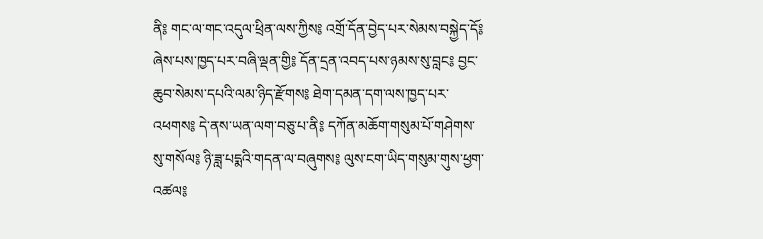ནི༔ གང་ལ་གང་འདུལ་ཕྲིན་ལས་ཀྱིས༔ འགྲོ་དོན་བྱེད་པར་སེམས་བསྐྱེད་དོ༔ ཞེས་པས་ཁྱད་པར་བཞི་ལྡན་གྱི༔ དོན་དྲན་འབད་པས་ཉམས་སུ་བླང༔ བྱང་ཆུབ་སེམས་དཔའི་ལམ་ཉིད་རྫོགས༔ ཐེག་དམན་དག་ལས་ཁྱད་པར་འཕགས༔ དེ་ནས་ཡན་ལག་བཅུ་པ་ནི༔ དཀོན་མཆོག་གསུམ་པོ་གཤེགས་སུ་གསོལ༔ ཉི་ཟླ་པདྨའི་གདན་ལ་བཞུགས༔ ལུས་ངག་ཡིད་གསུམ་གུས་ཕྱག་འཚལ༔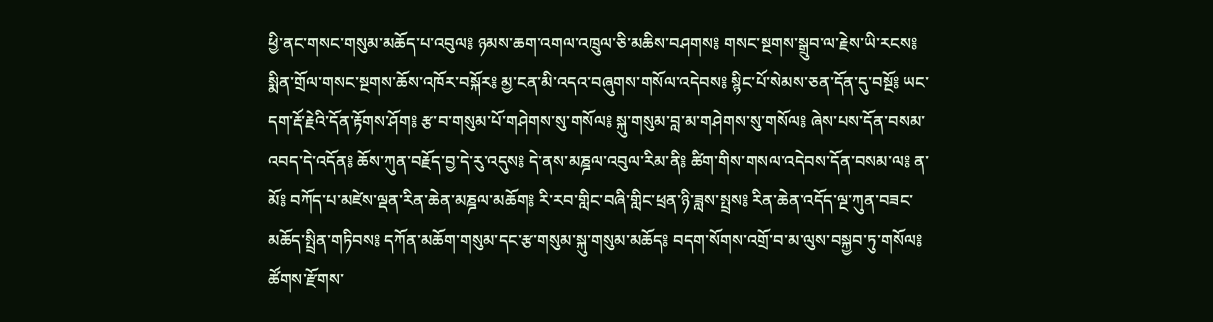ཕྱི་ནང་གསང་གསུམ་མཆོད་པ་འབུལ༔ ཉམས་ཆག་འགལ་འཁྲུལ་ཅི་མཆིས་བཤགས༔ གསང་སྔགས་སྒྲུབ་ལ་རྗེས་ཡི་རངས༔ སྨིན་གྲོལ་གསང་སྔགས་ཆོས་འཁོར་བསྐོར༔ མྱ་ངན་མི་འདའ་བཞུགས་གསོལ་འདེབས༔ སྙིང་པོ་སེམས་ཅན་དོན་དུ་བསྔོ༔ ཡང་དག་རྡོ་རྗེའི་དོན་རྟོགས་ཤོག༔ རྩ་བ་གསུམ་པོ་གཤེགས་སུ་གསོལ༔ སྐུ་གསུམ་བླ་མ་གཤེགས་སུ་གསོལ༔ ཞེས་པས་དོན་བསམ་འབད་དེ་འདོན༔ ཆོས་ཀུན་བརྗོད་བྱ་དེ་རུ་འདུས༔ དེ་ནས་མཎྜལ་འབུལ་རིམ་ནི༔ ཚིག་གིས་གསལ་འདེབས་དོན་བསམ་ལ༔ ན་མོ༔ བཀོད་པ་མཛེས་ལྡན་རིན་ཆེན་མཎྜལ་མཆོག༔ རི་རབ་གླིང་བཞི་གླིང་ཕྲན་ཉི་ཟླས་སྤྲས༔ རིན་ཆེན་འདོད་ལྔ་ཀུན་བཟང་མཆོད་སྤྲིན་གཏིབས༔ དཀོན་མཆོག་གསུམ་དང་རྩ་གསུམ་སྐུ་གསུམ་མཆོད༔ བདག་སོགས་འགྲོ་བ་མ་ལུས་བསྐྱབ་ཏུ་གསོལ༔ ཚོགས་རྫོགས་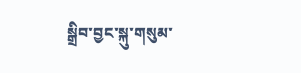སྒྲིབ་བྱང་སྐུ་གསུམ་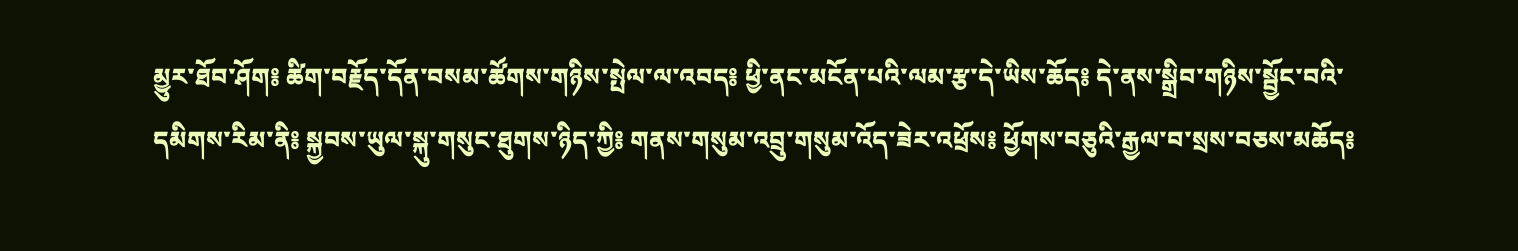མྱུར་ཐོབ་ཤོག༔ ཚིག་བརྗོད་དོན་བསམ་ཚོགས་གཉིས་སྤེལ་ལ་འབད༔ ཕྱི་ནང་མངོན་པའི་ལམ་རྩ་དེ་ཡིས་ཆོད༔ དེ་ནས་སྒྲིབ་གཉིས་སྦྱོང་བའི་དམིགས་རིམ་ནི༔ སྐྱབས་ཡུལ་སྐུ་གསུང་ཐུགས་ཉིད་ཀྱི༔ གནས་གསུམ་འབྲུ་གསུམ་འོད་ཟེར་འཕྲོས༔ ཕྱོགས་བཅུའི་རྒྱལ་བ་སྲས་བཅས་མཆོད༔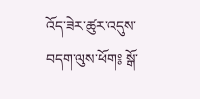འོད་ཟེར་ཚུར་འདུས་བདག་ལུས་ཕོག༔ སྒོ་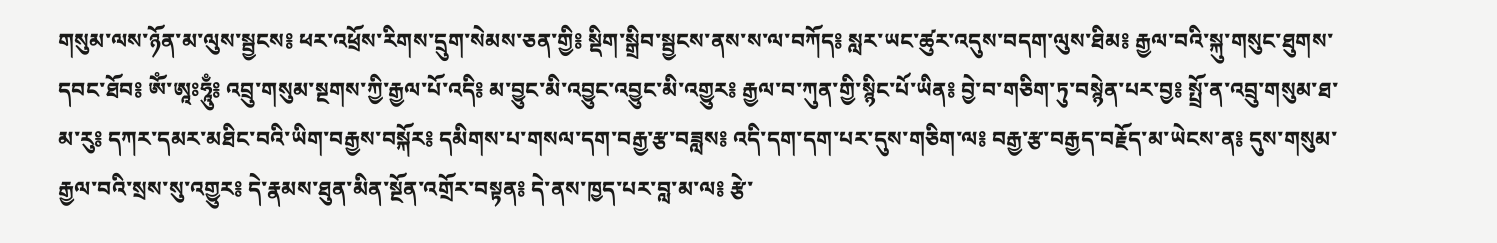གསུམ་ལས་ཉོན་མ་ལུས་སྦྱངས༔ ཕར་འཕྲོས་རིགས་དྲུག་སེམས་ཅན་གྱི༔ སྡིག་སྒྲིབ་སྦྱངས་ནས་ས་ལ་བཀོད༔ སླར་ཡང་ཚུར་འདུས་བདག་ལུས་ཐིམ༔ རྒྱལ་བའི་སྐུ་གསུང་ཐུགས་དབང་ཐོབ༔ ཨོཾ་ཨཱཿཧཱུྃ༔ འབྲུ་གསུམ་སྔགས་ཀྱི་རྒྱལ་པོ་འདི༔ མ་བྱུང་མི་འབྱུང་འབྱུང་མི་འགྱུར༔ རྒྱལ་བ་ཀུན་གྱི་སྙིང་པོ་ཡིན༔ བྱེ་བ་གཅིག་ཏུ་བསྙེན་པར་བྱ༔ སྤྲོ་ན་འབྲུ་གསུམ་ཐ་མ་རུ༔ དཀར་དམར་མཐིང་བའི་ཡིག་བརྒྱས་བསྐོར༔ དམིགས་པ་གསལ་དག་བརྒྱ་རྩ་བཟླས༔ འདི་དག་དག་པར་དུས་གཅིག་ལ༔ བརྒྱ་རྩ་བརྒྱད་བརྗོད་མ་ཡེངས་ན༔ དུས་གསུམ་རྒྱལ་བའི་སྲས་སུ་འགྱུར༔ དེ་རྣམས་ཐུན་མིན་སྔོན་འགྲོར་བསྟན༔ དེ་ནས་ཁྱད་པར་བླ་མ་ལ༔ རྩེ་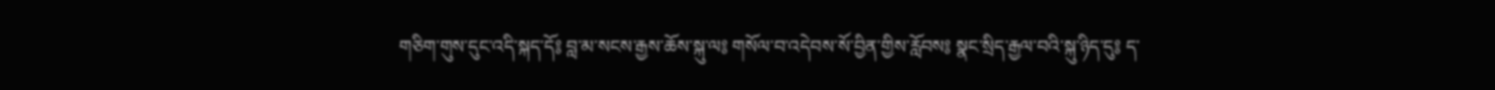གཅིག་གུས་དུང་འདི་སྐད་དོ༔ བླ་མ་སངས་རྒྱས་ཆོས་སྐུ་ལ༔ གསོལ་བ་འདེབས་སོ་བྱིན་གྱིས་རློབས༔ སྣང་སྲིད་རྒྱལ་བའི་སྐུ་ཉིད་དུ༔ ད་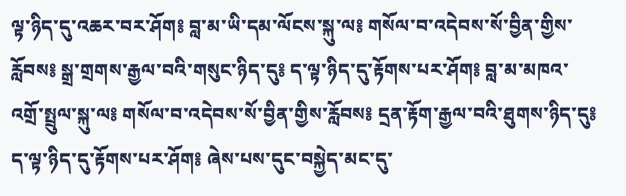ལྟ་ཉིད་དུ་འཆར་བར་ཤོག༔ བླ་མ་ཡི་དམ་ལོངས་སྐུ་ལ༔ གསོལ་བ་འདེབས་སོ་བྱིན་གྱིས་རློབས༔ སྒྲ་གྲགས་རྒྱལ་བའི་གསུང་ཉིད་དུ༔ ད་ལྟ་ཉིད་དུ་རྟོགས་པར་ཤོག༔ བླ་མ་མཁའ་འགྲོ་སྤྲུལ་སྐུ་ལ༔ གསོལ་བ་འདེབས་སོ་བྱིན་གྱིས་རློབས༔ དྲན་རྟོག་རྒྱལ་བའི་ཐུགས་ཉིད་དུ༔ ད་ལྟ་ཉིད་དུ་རྟོགས་པར་ཤོག༔ ཞེས་པས་དུང་བསྐྱེད་མང་དུ་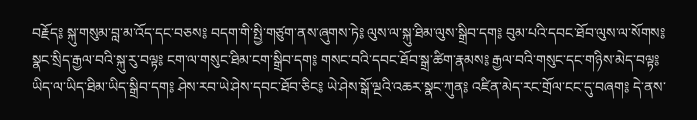བརྗོད༔ སྐུ་གསུམ་བླ་མ་འོད་དང་བཅས༔ བདག་གི་སྤྱི་གཙུག་ནས་ཞུགས་ཏེ༔ ལུས་ལ་སྐུ་ཐིམ་ལུས་སྒྲིབ་དག༔ བུམ་པའི་དབང་ཐོབ་ལུས་ལ་སོགས༔ སྣང་སྲིད་རྒྱལ་བའི་སྐུ་རུ་བལྟ༔ ངག་ལ་གསུང་ཐིམ་ངག་སྒྲིབ་དག༔ གསང་བའི་དབང་ཐོབ་སྒྲ་ཚིག་རྣམས༔ རྒྱལ་བའི་གསུང་དང་གཉིས་མེད་བལྟ༔ ཡིད་ལ་ཡིད་ཐིམ་ཡིད་སྒྲིབ་དག༔ ཤེས་རབ་ཡེ་ཤེས་དབང་ཐོབ་ཅིང༔ ཡེ་ཤེས་སྒོ་ལྔའི་འཆར་སྣང་ཀུན༔ འཛིན་མེད་རང་གྲོལ་ངང་དུ་བཞག༔ དེ་ནས་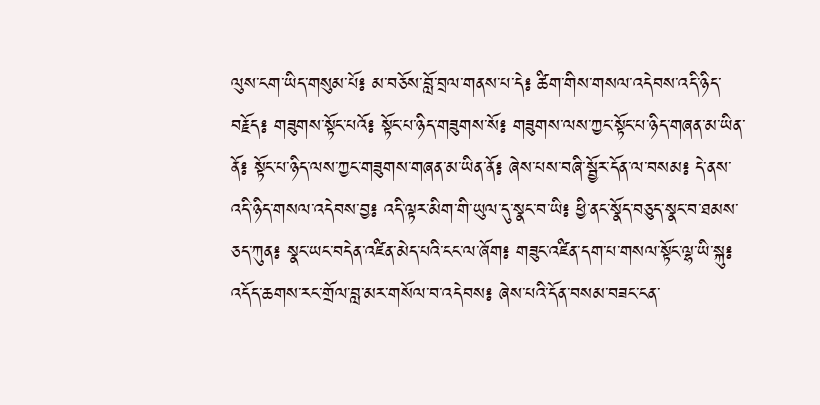ལུས་ངག་ཡིད་གསུམ་པོ༔ མ་བཅོས་བློ་བྲལ་གནས་པ་དེ༔ ཚིག་གིས་གསལ་འདེབས་འདི་ཉིད་བརྗོད༔ གཟུགས་སྟོང་པའོ༔ སྟོང་པ་ཉིད་གཟུགས་སོ༔ གཟུགས་ལས་ཀྱང་སྟོང་པ་ཉིད་གཞན་མ་ཡིན་ནོ༔ སྟོང་པ་ཉིད་ལས་ཀྱང་གཟུགས་གཞན་མ་ཡིན་ནོ༔ ཞེས་པས་བཞི་སྦྱོར་དོན་ལ་བསམ༔ དེ་ནས་འདི་ཉིད་གསལ་འདེབས་བྱ༔ འདི་ལྟར་མིག་གི་ཡུལ་དུ་སྣང་བ་ཡི༔ ཕྱི་ནང་སྣོད་བཅུད་སྣང་བ་ཐམས་ཅད་ཀུན༔ སྣང་ཡང་བདེན་འཛིན་མེད་པའི་ངང་ལ་ཞོག༔ གཟུང་འཛིན་དག་པ་གསལ་སྟོང་ལྷ་ཡི་སྐུ༔ འདོད་ཆགས་རང་གྲོལ་བླ་མར་གསོལ་བ་འདེབས༔ ཞེས་པའི་དོན་བསམ་བཟང་ངན་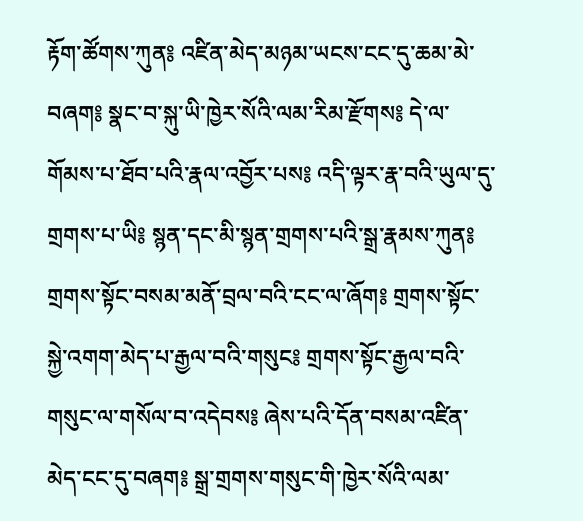རྟོག་ཚོགས་ཀུན༔ འཛིན་མེད་མཉམ་ཡངས་ངང་དུ་ཆམ་མེ་བཞག༔ སྣང་བ་སྐུ་ཡི་ཁྱེར་སོའི་ལམ་རིམ་རྫོགས༔ དེ་ལ་གོམས་པ་ཐོབ་པའི་རྣལ་འབྱོར་པས༔ འདི་ལྟར་རྣ་བའི་ཡུལ་དུ་གྲགས་པ་ཡི༔ སྙན་དང་མི་སྙན་གྲགས་པའི་སྒྲ་རྣམས་ཀུན༔ གྲགས་སྟོང་བསམ་མནོ་བྲལ་བའི་ངང་ལ་ཞོག༔ གྲགས་སྟོང་སྐྱེ་འགག་མེད་པ་རྒྱལ་བའི་གསུང༔ གྲགས་སྟོང་རྒྱལ་བའི་གསུང་ལ་གསོལ་བ་འདེབས༔ ཞེས་པའི་དོན་བསམ་འཛིན་མེད་ངང་དུ་བཞག༔ སྒྲ་གྲགས་གསུང་གི་ཁྱེར་སོའི་ལམ་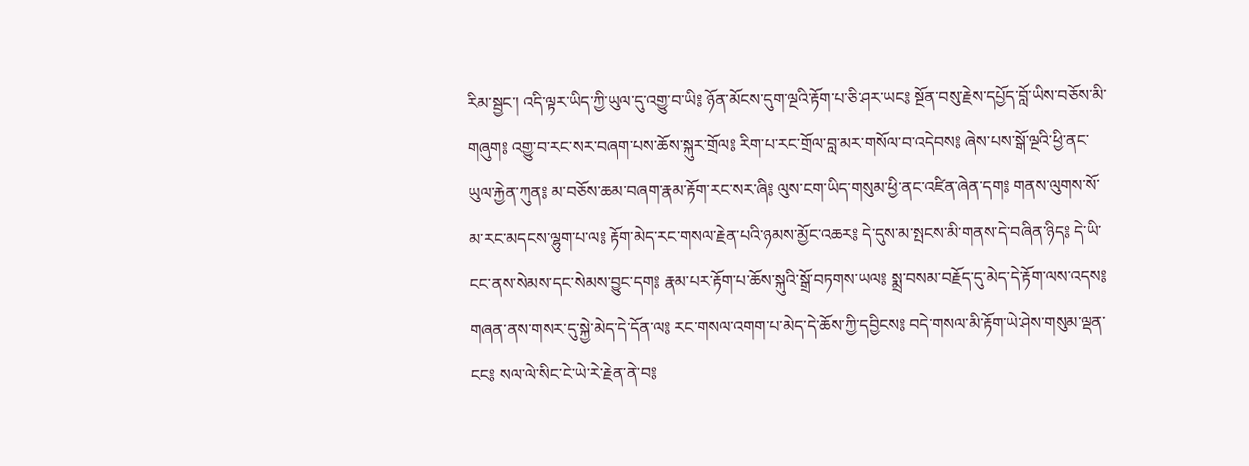རིམ་སྦྱང་། འདི་ལྟར་ཡིད་ཀྱི་ཡུལ་དུ་འགྱུ་བ་ཡི༔ ཉོན་མོངས་དུག་ལྔའི་རྟོག་པ་ཅི་ཤར་ཡང༔ སྔོན་བསུ་རྗེས་དཔྱོད་བློ་ཡིས་བཅོས་མི་གཞུག༔ འགྱུ་བ་རང་སར་བཞག་པས་ཆོས་སྐུར་གྲོལ༔ རིག་པ་རང་གྲོལ་བླ་མར་གསོལ་བ་འདེབས༔ ཞེས་པས་སྒོ་ལྔའི་ཕྱི་ནང་ཡུལ་རྐྱེན་ཀུན༔ མ་བཅོས་ཆམ་བཞག་རྣམ་རྟོག་རང་སར་ཞི༔ ལུས་ངག་ཡིད་གསུམ་ཕྱི་ནང་འཛིན་ཞེན་དག༔ གནས་ལུགས་སོ་མ་རང་མདངས་ལྷུག་པ་ལ༔ རྟོག་མེད་རང་གསལ་རྗེན་པའི་ཉམས་མྱོང་འཆར༔ དེ་དུས་མ་སྤངས་མི་གནས་དེ་བཞིན་ཉིད༔ དེ་ཡི་ངང་ནས་སེམས་དང་སེམས་བྱུང་དག༔ རྣམ་པར་རྟོག་པ་ཆོས་སྐུའི་སྒྲོ་བཏགས་ཡལ༔ སྨྲ་བསམ་བརྗོད་དུ་མེད་དེ་རྟོག་ལས་འདས༔ གཞན་ནས་གསར་དུ་སྐྱེ་མེད་དེ་དོན་ལ༔ རང་གསལ་འགག་པ་མེད་དེ་ཆོས་ཀྱི་དབྱིངས༔ བདེ་གསལ་མི་རྟོག་ཡེ་ཤེས་གསུམ་ལྡན་ངང༔ སལ་ལེ་སིང་ངེ་ཡེ་རེ་རྗེན་ནེ་བ༔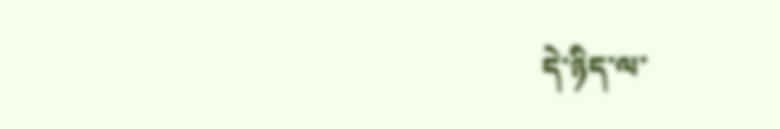དེ་ཉིད་ལ་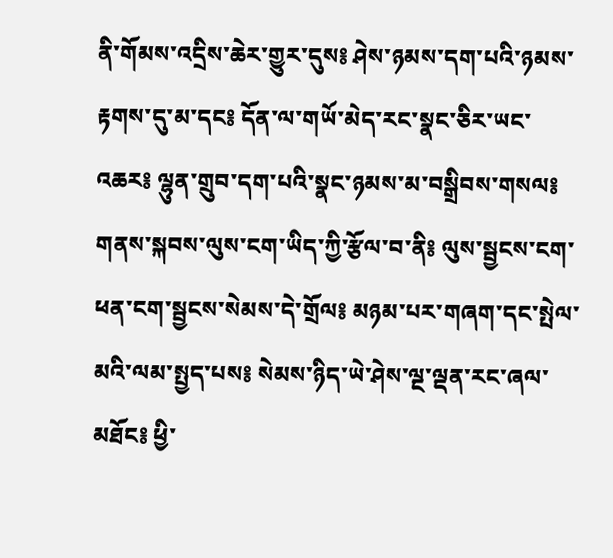ནི་གོམས་འདྲིས་ཆེར་གྱུར་དུས༔ ཤེས་ཉམས་དག་པའི་ཉམས་རྟགས་དུ་མ་དང༔ དོན་ལ་གཡོ་མེད་རང་སྣང་ཅིར་ཡང་འཆར༔ ལྷུན་གྲུབ་དག་པའི་སྣང་ཉམས་མ་བསྒྲིབས་གསལ༔ གནས་སྐབས་ལུས་ངག་ཡིད་ཀྱི་རྩོལ་བ་ནི༔ ལུས་སྦྱངས་ངག་ཕན་ངག་སྦྱངས་སེམས་དེ་གྲོལ༔ མཉམ་པར་གཞག་དང་སྤེལ་མའི་ལམ་སྤྱད་པས༔ སེམས་ཉིད་ཡེ་ཤེས་ལྔ་ལྡན་རང་ཞལ་མཐོང༔ ཕྱི་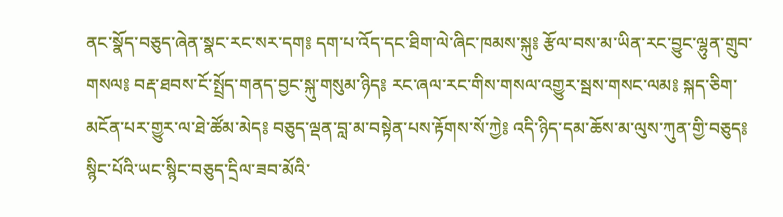ནང་སྣོད་བཅུད་ཞེན་སྣང་རང་སར་དག༔ དག་པ་འོད་དང་ཐིག་ལེ་ཞིང་ཁམས་སྐུ༔ རྩོལ་བས་མ་ཡིན་རང་བྱུང་ལྷུན་གྲུབ་གསལ༔ བརྡ་ཐབས་ངོ་སྤྲོད་གནད་བྱང་སྐུ་གསུམ་ཉིད༔ རང་ཞལ་རང་གིས་གསལ་འགྱུར་སྦས་གསང་ལམ༔ སྐད་ཅིག་མངོན་པར་གྱུར་ལ་ཐེ་ཚོམ་མེད༔ བཅུད་ལྡན་བླ་མ་བསྟེན་པས་རྟོགས་སོ་ཀྱེ༔ འདི་ཉིད་དམ་ཆོས་མ་ལུས་ཀུན་གྱི་བཅུད༔ སྙིང་པོའི་ཡང་སྙིང་བཅུད་དྲིལ་ཟབ་མོའི་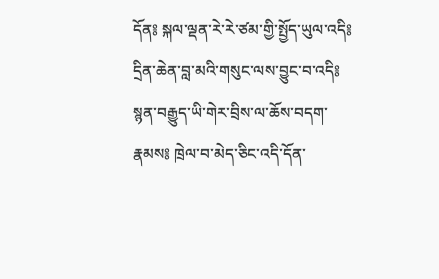དོན༔ སྐལ་ལྡན་རེ་རེ་ཙམ་གྱི་སྤྱོད་ཡུལ་འདི༔ དྲིན་ཆེན་བླ་མའི་གསུང་ལས་བྱུང་བ་འདི༔ སྙན་བརྒྱུད་ཡི་གེར་བྲིས་ལ་ཆོས་བདག་རྣམས༔ ཁྲེལ་བ་མེད་ཅིང་འདི་དོན་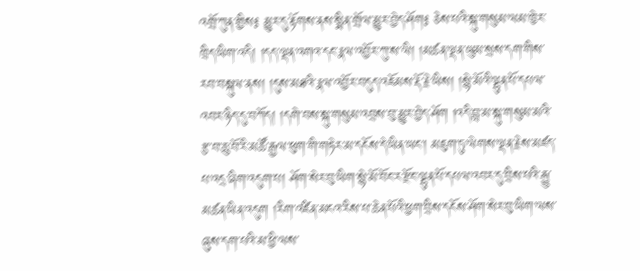འགྲོ་ཀུན་གྱིས༔ མྱུར་དུ་རྟོགས་ནས་སྨིན་གྲོལ་མྱུར་བྱེད་ཤོག༔ ཅེས་པའི་སྐུ་གསུམ་ལམ་ཁྱེར་ཁྲིད་ཡིག་འདི། །དད་ལྡན་འགའ་དང་རྣལ་འབྱོར་ཀུ་ས་ལི། །མཚན་ལྡན་ཡུམ་སྲས་དག་གིས་རབ་བསྐུལ་ནས། །དུས་མཐའི་རྣལ་འབྱོར་བདུད་འཇོམས་རྡོ་རྗེ་ཡིས། །སྙེ་མོའི་ལྷུན་པོ་དཔལ་འབར་ཉིད་དུ་བཀོད། །དགེ་བས་སྐུ་གསུམ་འབྲས་བུ་མྱུར་བྱེད་ཤོག །འདི་བླ་མ་སྐུ་གསུམ་མའི་རྩ་བ་ཆུ་བོ་རི་མཚོ་རྒྱལ་ཕུག་གི་གཏེར་མ་དངོས་དེ་ཡིན་ཡང་། མཇུག་ཏུ་ལེགས་ལྡན་རྗེས་མཛད་པ་འདྲ་ཞིག་འདུག་པ། ཤོག་སེར་བུ་ཡིག་སྙེ་མོ་བོང་ར་རྫོང་ལྷུན་པོ་དཔལ་འབར་དུ་བྲིས་པའི་རྒྱུ་མཚན་ཡིན་འདུག །རིག་འཛིན་མངའ་རིས་པ་ཆེན་པོའི་ཕྱག་བྲིས་དངོས་ཤོག་སེར་བུ་ཡིག་ལས་ཞུས་དག་པའི་མ་ཕྱི་ལས་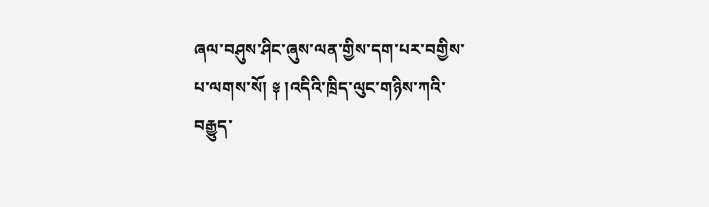ཞལ་བཤུས་ཤིང་ཞུས་ལན་གྱིས་དག་པར་བགྱིས་པ་ལགས་སོ། ༈ །འདིའི་ཁྲིད་ལུང་གཉིས་ཀའི་བརྒྱུད་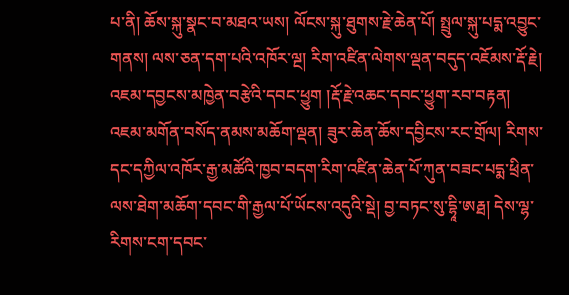པ་ནི། ཆོས་སྐུ་སྣང་བ་མཐའ་ཡས། ལོངས་སྐུ་ཐུགས་རྗེ་ཆེན་པོ། སྤྲུལ་སྐུ་པདྨ་འབྱུང་གནས། ལས་ཅན་དག་པའི་འཁོར་ལྔ། རིག་འཛིན་ལེགས་ལྡན་བདུད་འཇོམས་རྡོ་རྗེ། འཇམ་དབྱངས་མཁྱེན་བརྩེའི་དབང་ཕྱུག །རྡོ་རྗེ་འཆང་དབང་ཕྱུག་རབ་བརྟན། འཇམ་མགོན་བསོད་ནམས་མཆོག་ལྡན། ཟུར་ཆེན་ཆོས་དབྱིངས་རང་གྲོལ། རིགས་དང་དཀྱིལ་འཁོར་རྒྱ་མཚོའི་ཁྱབ་བདག་རིག་འཛིན་ཆེན་པོ་ཀུན་བཟང་པདྨ་ཕྲིན་ལས་ཐེག་མཆོག་དབང་གི་རྒྱལ་པོ་ཡོངས་འདུའི་སྡེ། བྱ་བཏང་སུ་དྷཱི་ཨརྠ། དེས་ལྷ་རིགས་ངག་དབང་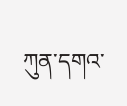ཀུན་དགའ་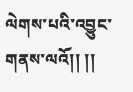ལེགས་པའི་འབྱུང་གནས་ལའོ།། །།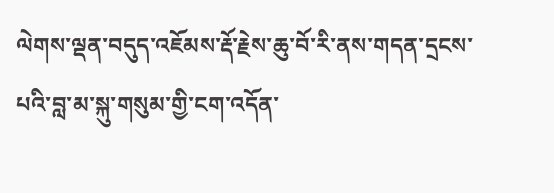ལེགས་ལྡན་བདུད་འཇོམས་རྡོ་རྗེས་ཆུ་བོ་རི་ནས་གདན་དྲངས་པའི་བླ་མ་སྐུ་གསུམ་གྱི་ངག་འདོན་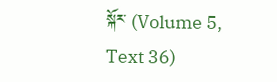སྐོར་ (Volume 5, Text 36)